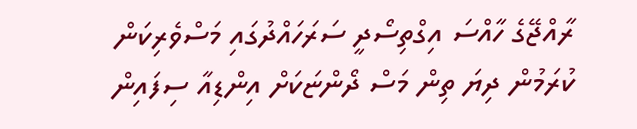ރާއްޖޭގެ ހާއްސަ އިގްތިސޯދީ ސަރަހައްދުގައި މަސްވެރިކަން ކުރަމުން ދިޔަ ތިން މަސް ދޯންޏަކަށް އިންޑިއާ ސިފައިން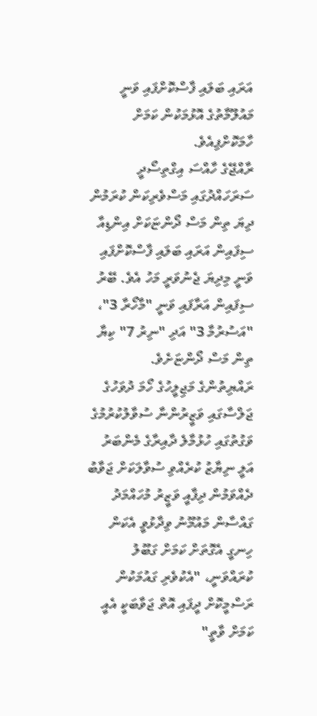އަރައި ބަލައި ފާސްކޮށްފައި ވަނީ މައުލޫމާތުގެ އޮޅުމަކުން ކަމަށް ހާމަކޮށްފިއެވެ.
ރާއްޖޭގެ ހާއްސަ އިގްތިސޯދީ ސަރަހައްދުގައި މަސްވެރިކަން ކުރަމުން ދިޔަ ތިން މަސް ދޯންޏަކަށް އިންޑިއާ ސިފައިން އަރައި ބަލައި ފާސްކޮށްފައި ވަނީ މިދިޔަ ޖެނުވަރީ މަހު އެވެ. ބޭރު ސިފައިން އަރާފައި ވަނީ "މާހޯރާ 3"، "އަސުރުމާ 3" އަދި "ނިރު 7" ކިޔާ ތިން މަސް ދޯންޏަށެވެ.
ރައްޔިތުންގެ މަޖިލީހުގެ ހޯމަ ދުވަހުގެ ޖަލްސާގައި ވަޒީރުންނާ ސުވާލުކުރުމުގެ ވަގުތުގައި ހުޅުމާލެ ދާއިރާގެ މެންބަރު އަލީ ނިޔާޒު ކުރެއްވި ސުވާލަކަށް ޖަވާބު ދެއްވަމުން ދިފާއީ ވަޒީރު މުހައްމަދު ގައްސާން މައުމޫނު ވިދާޅުވީ އެކަން ހިނގީ އެގޮތަށް ކަމަށް ގަބޫލު ކުރައްވަނީ، "އެކުވެރި ގައުމަކުން ރަސްމީކޮށް ދީފައި އޮތް ޖަވާބަކީ އެއީ ކަމަށް ވާތީ"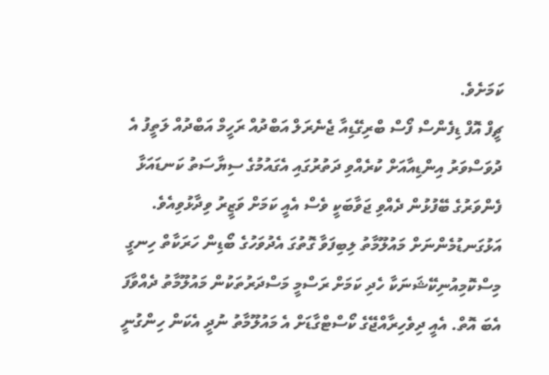ކަމަށެވެ.
ޗީފް އޮފް ޑިފެންސް ފޯސް ބްރިގޭޑިއާ ޖެނެރަލް އަބްދުއް ރަހީމް އަބްދުއް ލަތީފު އެ ދުވަސްވަރު އިންޑިއާއަށް ކުރެއްވި ދަތުރުގައި އެގައުމުގެ ސިޔާސަތު ކަނޑައަޅާ ފެންވަރުގެ ބޭފުޅުން ދެއްވި ޖަވާބަކީ ވެސް އެއީ ކަމަށް ވަޒީރު ވިދާޅުވިއެވެ.
އަޅުގަނޑުމެންނަށް މައުލޫމާތު ލިބިފަވާ ގޮތުގަ އެދުވަހުގެ ބޯޑިން ހަރަކާތް ހިނގީ މިސްކޮމިއުނިކޭޝަނަކާ ހެދި ކަމަށް ރަސްމީ މަސްދަރުތަކުން މައުލޫމާތު ދެއްވާފަ އެބަ އޮތް. އެއީ ދިވެހިރާއްޖޭގެ ކޯސްޓްގާޑަށް އެ މައުލޫމާތު ނުދީ އެކަން ހިންގުނީ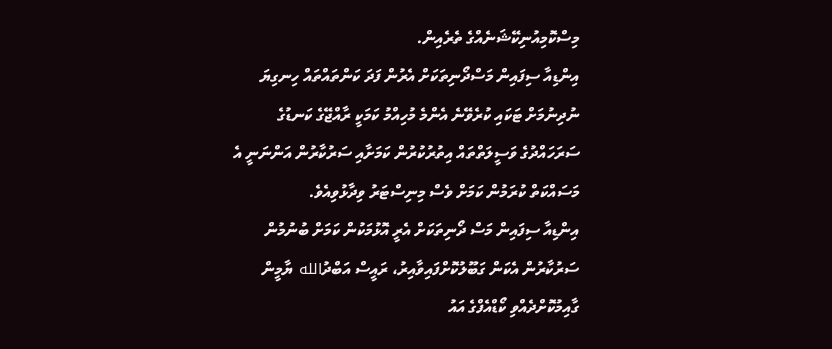މިސްކޮމިއުނިކޭޝަނެއްގެ ތެރެއިން.
އިންޑިއާ ސިފައިން މަސްދޯނިތަކަށް އެރުން ފަދަ ކަންތައްތައް ހިނގިޔަ ނުދިނުމަށް ޓަކައި ކުރެވޭނެ އެންމެ މުހިއްމު ކަމަކީ ރާއްޖޭގެ ކަނޑުގެ ސަރަހައްދުގެ ވަސީލަތްތައް އިތުރުކުރުން ކަމަށާއި ސަރުކާރުން އަންނަނީ އެ މަސައްކަތް ކުރަމުން ކަމަށް ވެސް މިނިސްޓަރު ވިދާޅުވިއެވެ.
އިންޑިއާ ސިފައިން މަސް ދޯނިތަކަށް އެރީ އޮޅުމަކުން ކަމަށް ބުނުމުން ސަރުކާރުން އެކަން ގަބޫލުކޮށްފައިވާއިރު، ރައީސް އަބްދުالله ޔާމީން ގާއިމުކޮށްދެއްވި ކޯޑްއެފްގެ އައު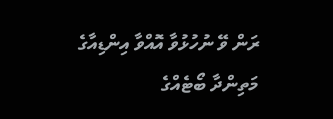ރަން ވޭ ނުހުޅުވާ އޮއްވާ އިންޑިއާގެ މަތިންދާ ބޯޓެއްގެ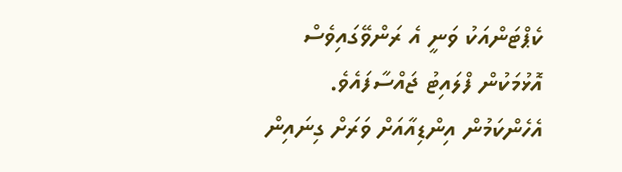ކެޕްޓަންއަކު ވަނީ އެ ރަންވޭގައިވެސް އޮޅުމަކުން ފްލައިޓު ޖައްސާފައެވެ. އެހެންކަމުން އިންޑިއާއަށް ވަރަށް ގިނައިން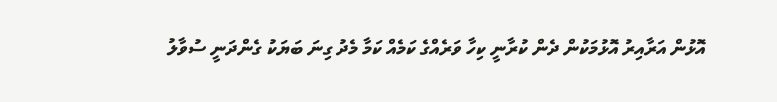އޮޅުން އަރާއިރު އޮޅުމަކުން ދެން ކުރާނީ ކިހާ ވަރެއްގެ ކަމެއް ކަމާ މެދު ގިނަ ބަޔަކު ގެންދަނީ ސުވާލު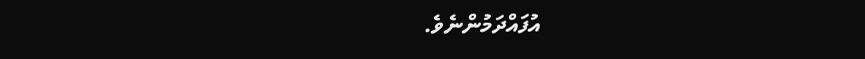އުފައްދަމުންނެވެ.